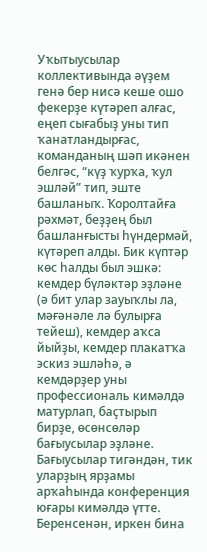Уҡытыусылар коллективында әүҙем генә бер нисә кеше ошо фекерҙе күтәреп алғас, еңеп сығабыҙ уны тип ҡанатландырғас, команданың шәп икәнен белгәс, “күҙ ҡурҡа, ҡул эшләй” тип, эште башланыҡ. Ҡоролтайға рәхмәт, беҙҙең был башланғысты һүндермәй, күтәреп алды. Бик күптәр көс һалды был эшкә: кемдер бүләктәр эҙләне (ә бит улар зауыҡлы ла, мәғәнәле лә булырға тейеш), кемдер аҡса йыйҙы, кемдер плакатҡа эскиз эшләһә, ә кемдәрҙер уны профессиональ кимәлдә матурлап, баҫтырып бирҙе, өсөнсөләр бағыусылар эҙләне. Бағыусылар тигәндән, тик уларҙың ярҙамы арҡаһында конференция юғары кимәлдә үтте.
Беренсенән, иркен бина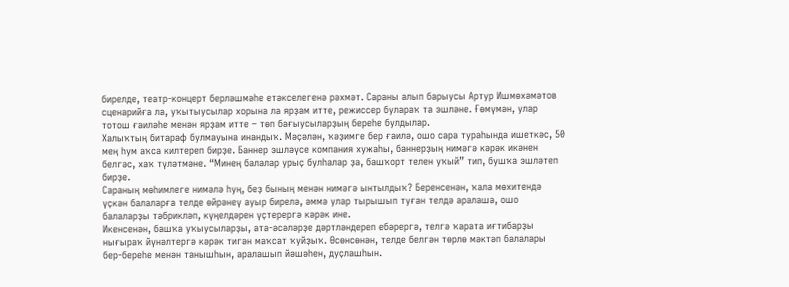бирелде, театр-концерт берләшмәһе етәкселегенә рәхмәт. Сараны алып барыусы Артур Ишмөхәмәтов сценарийға ла, уҡытыусылар хорына ла ярҙам итте, режиссер булараҡ та эшләне. Ғөмүмән, улар тотош ғаиләһе менән ярҙам итте – төп бағыусыларҙың береһе булдылар.
Халыҡтың битараф булмауына инандыҡ. Мәҫәлән, ҡәҙимге бер ғаилә, ошо сара тураһында ишеткәс, 50 мең һум аҡса килтереп бирҙе. Баннер эшләүсе компания хужаһы, баннерҙың нимәгә кәрәк икәнен белгәс, хаҡ түләтмәне. “Минең балалар урыҫ булһалар ҙа, башҡорт телен уҡый” тип, бушҡа эшләтеп бирҙе.
Сараның мөһимлеге нимәлә һуң, беҙ бының менән нимәгә ынтылдыҡ? Беренсенән, ҡала мөхитендә үҫкән балаларға телде өйрәнеү ауыр бирелә, әммә улар тырышып туған телдә аралаша, ошо балаларҙы тәбрикләп, күңелдәрен үҫтерергә кәрәк ине.
Икенсенән, башҡа уҡыусыларҙы, ата-әсәләрҙе дәртләндереп ебәрергә, телгә ҡарата иғтибарҙы нығыраҡ йүнәлтергә кәрәк тигән маҡсат ҡуйҙыҡ. Өсөнсөнән, телде белгән төрлө мәктәп балалары бер-береһе менән танышһын, аралашып йәшәһен, дуҫлашһын.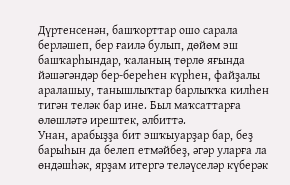Дүртенсенән, башҡорттар ошо сарала берләшеп, бер ғаилә булып, дөйөм эш башҡарһындар, ҡаланың төрлө яғында йәшәгәндәр бер-береһен күрһен, файҙалы аралашыу, танышлыҡтар барлыҡҡа килһен тигән теләк бар ине. Был маҡсаттарға өлөшләтә ирештек, әлбиттә.
Унан, арабыҙҙа бит эшҡыуарҙар бар, беҙ барыһын да белеп етмәйбеҙ, әгәр уларға ла өндәшһәк, ярҙам итергә теләүселәр күберәк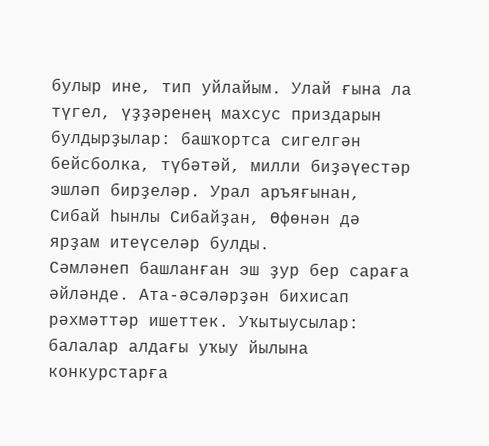булыр ине, тип уйлайым. Улай ғына ла түгел, үҙҙәренең махсус приздарын булдырҙылар: башҡортса сигелгән бейсболка, түбәтәй, милли биҙәүестәр эшләп бирҙеләр. Урал аръяғынан, Сибай һынлы Сибайҙан, Өфөнән дә ярҙам итеүселәр булды.
Сәмләнеп башланған эш ҙур бер сараға әйләнде. Ата-әсәләрҙән бихисап рәхмәттәр ишеттек. Уҡытыусылар: балалар алдағы уҡыу йылына конкурстарға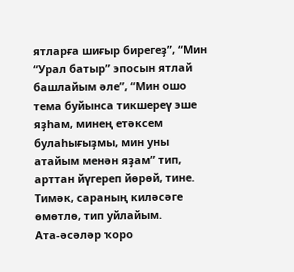ятларға шиғыр бирегеҙ”, “Мин “Урал батыр” эпосын ятлай башлайым әле”, “Мин ошо тема буйынса тикшереү эше яҙһам, минең етәксем булаһығыҙмы, мин уны атайым менән яҙам” тип, арттан йүгереп йөрөй, тине. Тимәк, сараның киләсәге өмөтлө, тип уйлайым.
Ата-әсәләр ҡоро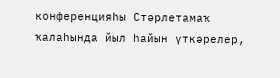конференцияһы Стәрлетамаҡ ҡалаһында йыл һайын үткәрелер,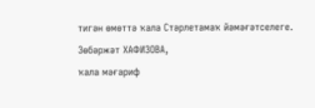тигән өмөттә ҡала Стәрлетамаҡ йәмәғәтселеге.
Зөбәржәт ХАФИЗОВА,
ҡала мәғариф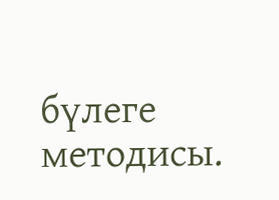бүлеге методисы.